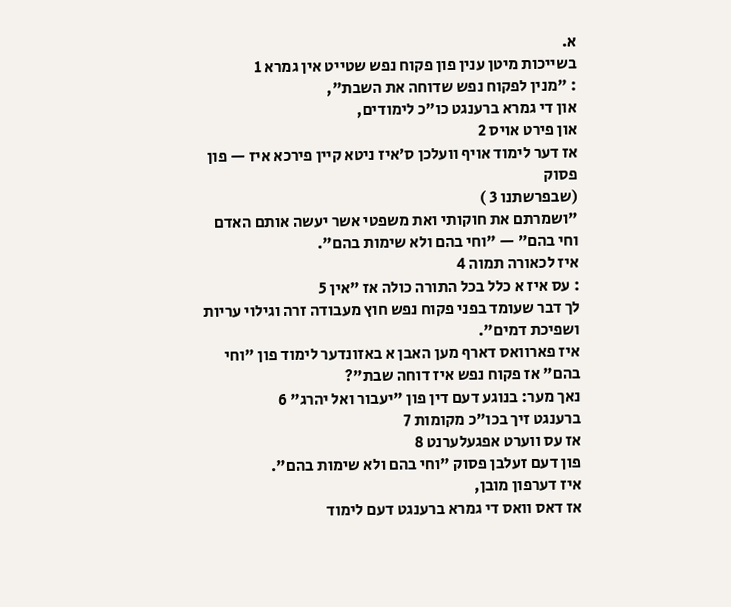א.
בשייכות מיטן ענין פון פקוח נפש שטייט אין גמרא 1
: "מנין לפקוח נפש שדוחה את השבת",
און די גמרא ברענגט כו״כ לימודים,
און פירט אויס 2
אז דער לימוד אויף וועלכן ס׳איז ניטא קיין פירכא איז — פון פסוק
(שבפרשתנו 3 )
"ושמרתם את חוקותי ואת משפטי אשר יעשה אותם האדם וחי בהם״ — "וחי בהם ולא שימות בהם".
איז לכאורה תמוה 4
: עס איז א כלל בכל התורה כולה אז "אין 5
לך דבר שעומד בפני פקוח נפש חוץ מעבודה זרה וגילוי עריות ושפיכת דמים".
איז פארוואס דארף מען האבן א באזונדער לימוד פון "וחי בהם" אז פקוח נפש איז דוחה שבת"?
נאך מער: בנוגע דעם דין פון "יעבור ואל יהרג" 6
ברענגט זיך בכו״כ מקומות 7
אז עס ווערט אפגעלערנט 8
פון דעם זעלבן פסוק "וחי בהם ולא שימות בהם".
איז דערפון מובן,
אז דאס וואס די גמרא ברענגט דעם לימוד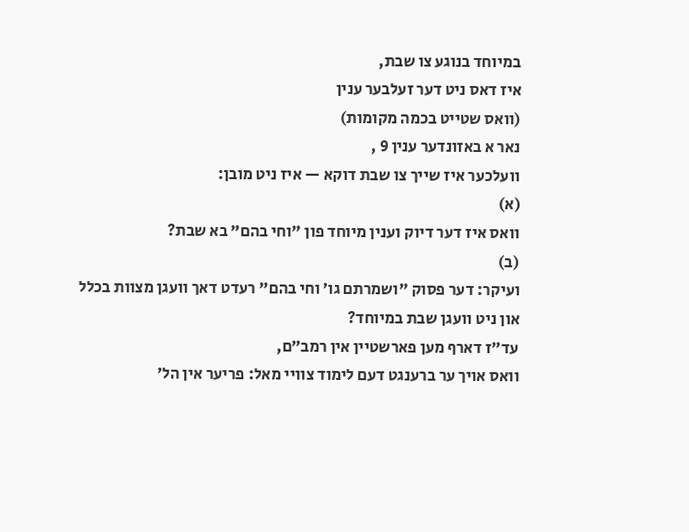במיוחד בנוגע צו שבת,
איז דאס ניט דער זעלבער ענין
(וואס שטייט בכמה מקומות)
נאר א באזונדער ענין 9 ,
וועלכער איז שייך צו שבת דוקא — איז ניט מובן:
(א)
וואס איז דער דיוק וענין מיוחד פון "וחי בהם" בא שבת?
(ב)
ועיקר: דער פסוק "ושמרתם גו׳ וחי בהם" רעדט דאך וועגן מצוות בכלל און ניט וועגן שבת במיוחד?
עד״ז דארף מען פארשטיין אין רמב״ם,
וואס אויך ער ברענגט דעם לימוד צוויי מאל: פריער אין הל׳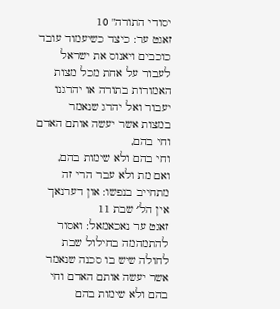יסודי התורה" 10
זאגט ער: כיצד כשיעמוד עובד כוכבים ויאנוס את ישראל לעבור על אחת מכל מצות האמורות בתורה או יהרגנו יעבור ואל יהרג שנאמר במצות אשר יעשה אותם האדם וחי בהם,
וחי בהם ולא שימות בהם,
ואם מת ולא עבר הרי זה מתחייב בנפשו: און דערנאך אין הל׳ שבת 11
זאגט ער נאכאמאל: ואסור להתמהמה בחילול שבת לחולה שיש בו סכנה שנאמר אשר יעשה אותם האדם וחי בהם ולא שימות בהם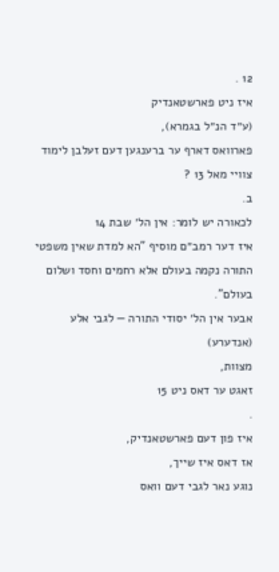12 .
איז ניט פארשטאנדיק
(ע״ד הנ״ל בגמרא),
פארוואס דארף ער ברענגען דעם זעלבן לימוד צוויי מאל 13 ?
ב.
לכאורה יש לומר: אין הל׳ שבת 14
איז דער רמב״ם מוסיף "הא למדת שאין משפטי התורה נקמה בעולם אלא רחמים וחסד ושלום בעולם".
אבער אין הל׳ יסודי התורה — לגבי אלע
(אנדערע)
מצוות,
זאגט ער דאס ניט 15
.
איז פון דעם פארשטאנדיק,
אז דאס איז שייך,
נוגע נאר לגבי דעם וואס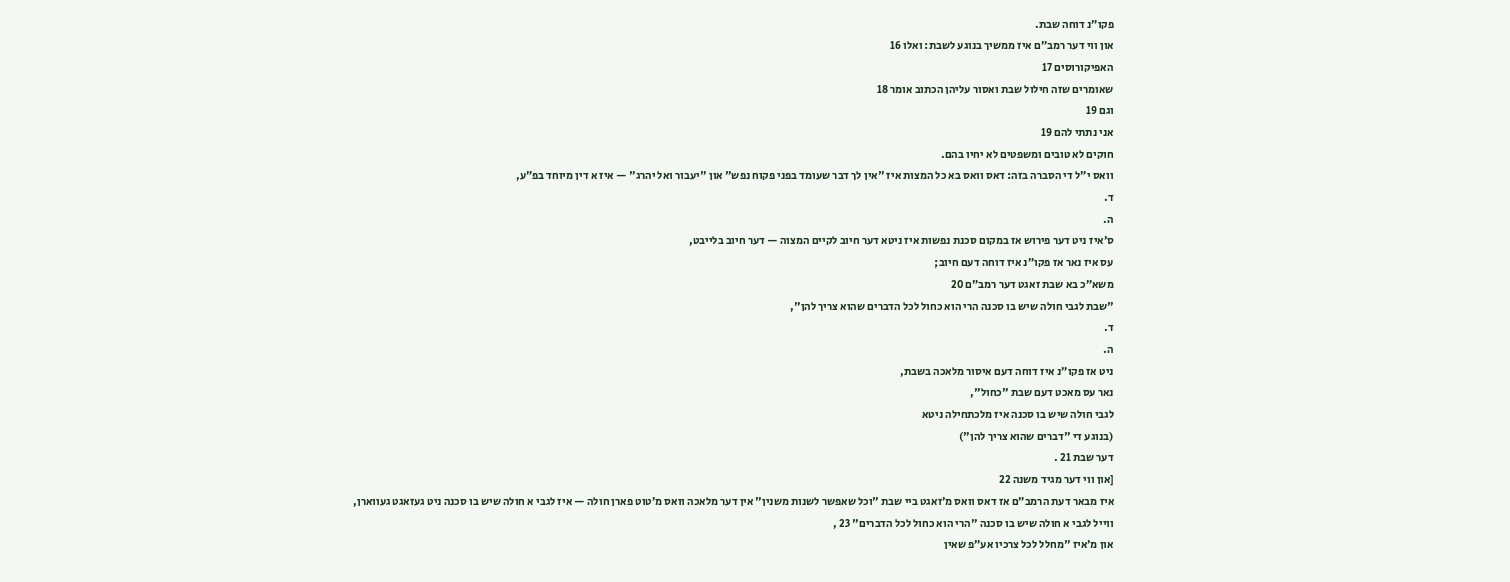פקו״נ דוחה שבת.
און ווי דער רמב״ם איז ממשיך בנוגע לשבת: ואלו 16
האפיקורוסים 17
שאומרים שזה חילול שבת ואסור עליהן הכתוב אומר 18
וגם 19
אני נתתי להם 19
חוקים לא טובים ומשפטים לא יחיו בהם.
וואס י״ל די הסברה בזה: דאס וואס בא כל המצות איז "אין לך דבר שעומד בפני פקוח נפש" און "יעבור ואל יהרג" — איז א דין מיוחד בפ״ע,
ד.
ה.
ס׳איז ניט דער פירוש אז במקום סכנת נפשות איז ניטא דער חיוב לקיים המצוה — דער חיוב בלייבט,
עס איז נאר אז פקו״נ איז דוחה דעם חיוב;
משא״כ בא שבת זאגט דער רמב״ם 20
"שבת לגבי חולה שיש בו סכנה הרי הוא כחול לכל הדברים שהוא צריך להן",
ד.
ה.
ניט אז פקו״נ איז דוחה דעם איסור מלאכה בשבת,
נאר עס מאכט דעם שבת "כחול",
לגבי חולה שיש בו סכנה איז מלכתחילה ניטא
(בנוגע די "דברים שהוא צריך להן")
דער שבת 21 .
[און ווי דער מגיד משנה 22
איז מבאר דעת הרמב״ם אז דאס וואס מ׳זאגט ביי שבת "וכל שאפשר לשנות משנין" אין דער מלאכה וואס מ׳טוט פארן חולה — איז לגבי א חולה שיש בו סכנה ניט געזאגט געווארן,
ווייל לגבי א חולה שיש בו סכנה "הרי הוא כחול לכל הדברים" 23 ,
און מ׳איז "מחלל לכל צרכיו אע״פ שאין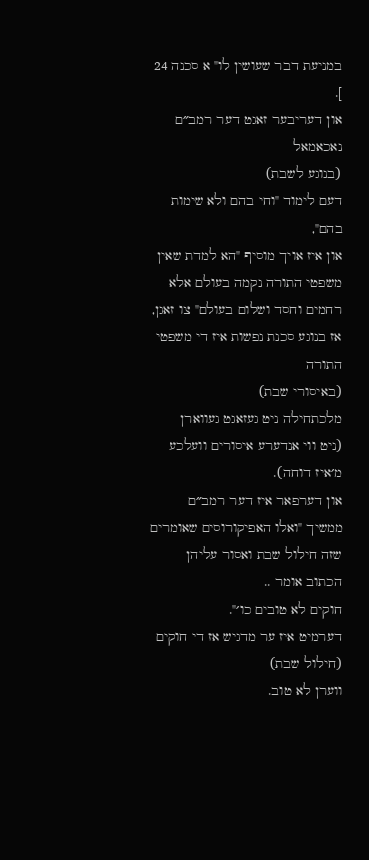במניעת דבר שעושין לו" א סכנה 24 ].
און דעריבער זאגט דער רמב״ם נאכאמאל
(בנוגע לשבת)
דעם לימוד "וחי בהם ולא שימות בהם",
און איז אויך מוסיף "הא למדת שאין משפטי התורה נקמה בעולם אלא רחמים וחסד ושלום בעולם" צו זאגן,
אז בנוגע סכנת נפשות איז די משפטי התורה
(באיסורי שבת)
מלכתחילה ניט געזאגט געווארן
(ניט ווי אנדערע איסורים וועלכע מ׳איז דוחה).
און דערפאר איז דער רמב״ם ממשיך "ואלו האפיקורוסים שאומרים שזה חילול שבת ואסור עליהן הכתוב אומר ..
חוקים לא טובים כו׳".
דערמיט איז ער מדגיש אז די חוקים
(חילול שבת)
ווערן לא טוב.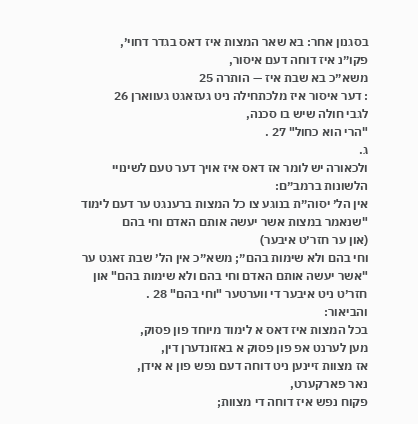בסגנון אחר: בא שאר המצות איז דאס בגדר דחוי׳,
פקו״נ איז דוחה דעם איסור,
משא״כ בא שבת איז — הותרה 25
: דער איסור איז מלכתחילה ניט געזאגט געווארן 26
לגבי חולה שיש בו סכנה,
"הרי הוא כחול" 27 .
ג.
ולכאורה יש לומר אז דאס איז אויך דער טעם לשינויי הלשונות ברמב״ם:
אין הל׳ יסוה״ת בנוגע צו כל המצות ברענגט ער דעם לימוד "שנאמר במצות אשר יעשה אותם האדם וחי בהם
(און ער חזר׳ט איבער)
וחי בהם ולא שימות בהם״; משא״כ אין הל׳ שבת זאגט ער "אשר יעשה אותם האדם וחי בהם ולא שימות בהם" און חזר׳ט ניט איבער די ווערטער "וחי בהם" 28 .
והביאור:
בכל המצות איז דאס א לימוד מיוחד פון פסוק,
מען לערנט אפ פון פסוק א באזונדערן דין,
אז מצוות זיינען ניט דוחה דעם נפש פון א אידן,
נאר פארקערט,
פקוח נפש איז דוחה די מצוות;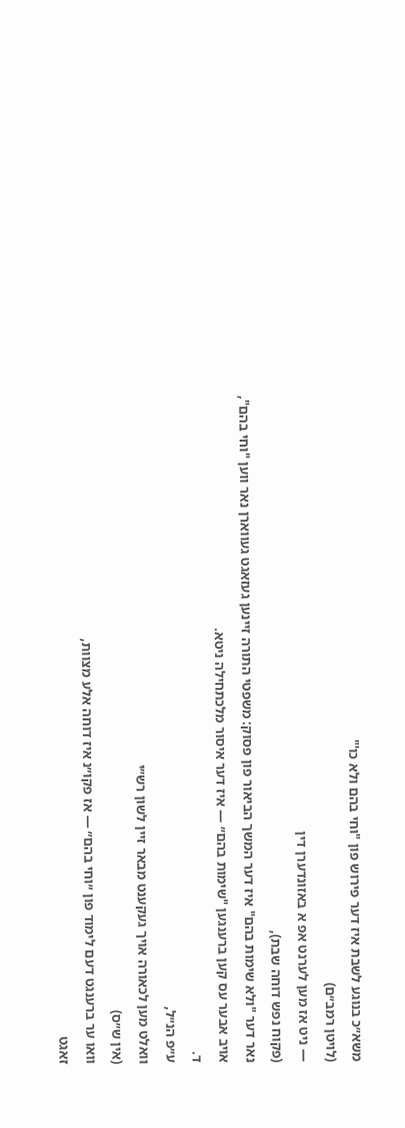משא״כ בנוגע לשבת איז דער פירוש פון "וחי בהם ולא כו'"
(לויטן רמב״ם)
— ניט אז מען לערנט אפ א באזונדערן דין
(פקוח נפש דוחה שבת),
נאר דער "ולא שימות בהם" איז דער המשך הביאור פון פסוק: משפטי התורה זיינען געזאגט געווארן נאר ווען "וחי בהם",
אויב אבער עס קען ברענגען "שימות בהם״ — איז דער איסור מלכתחילה ניטא.
ד.
ע״פ הנ״ל,
וואלט מען לכאורה אויך געקענט מבאר זיין לשון רש״י
(אין ש״ס)
וואו ער ברענגט דעם לימוד פון ״וחי בהם״ — אז פקו״נ איז דוחה אלע מצוות,
זאגט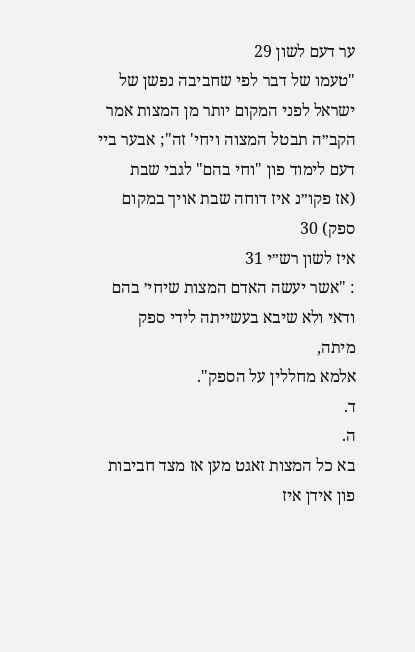ער דעם לשון 29
"טעמו של דבר לפי שחביבה נפשן של ישראל לפני המקום יותר מן המצות אמר הקב״ה תבטל המצוה ויחי' זה"; אבער ביי דעם לימוד פון "וחי בהם" לגבי שבת
(אז פקו״נ איז דוחה שבת אויך במקום ספק) 30
איז לשון רש״י 31
: "אשר יעשה האדם המצות שיחי׳ בהם ודאי ולא שיבא בעשייתה לידי ספק מיתה,
אלמא מחללין על הספק".
ד.
ה.
בא כל המצות זאגט מען אז מצד חביבות פון אידן איז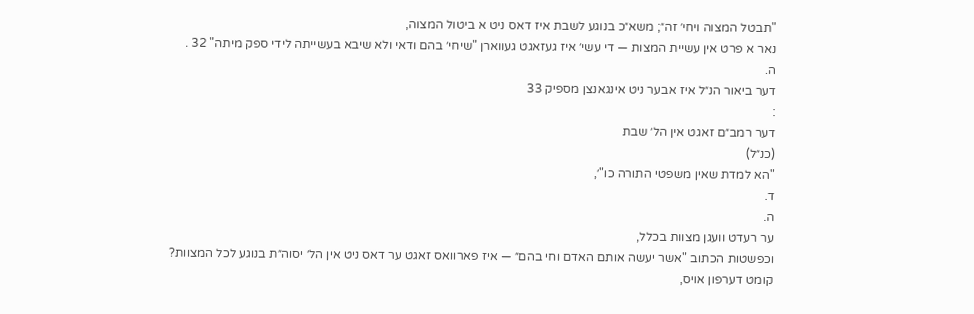"תבטל המצוה ויחי׳ זה״; משא״כ בנוגע לשבת איז דאס ניט א ביטול המצוה,
נאר א פרט אין עשיית המצות — די עשי׳ איז געזאגט געווארן "שיחי׳ בהם ודאי ולא שיבא בעשייתה לידי ספק מיתה" 32 .
ה.
דער ביאור הנ״ל איז אבער ניט אינגאנצן מספיק 33
:
דער רמב״ם זאגט אין הל׳ שבת
(כנ״ל)
"הא למדת שאין משפטי התורה כו"׳,
ד.
ה.
ער רעדט וועגן מצוות בכלל,
וכפשטות הכתוב "אשר יעשה אותם האדם וחי בהם״ — איז פארוואס זאגט ער דאס ניט אין הל׳ יסוה״ת בנוגע לכל המצוות?
קומט דערפון אויס,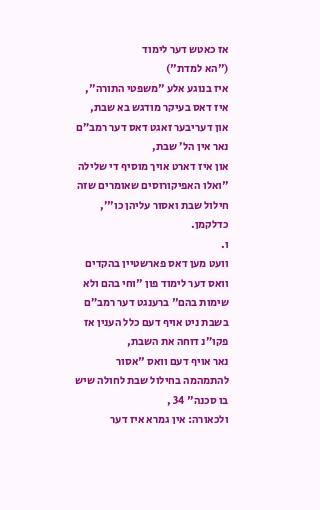אז כאטש דער לימוד
("הא למדת")
איז בנוגע אלע "משפטי התורה",
איז דאס בעיקר מודגש בא שבת,
און דעריבער זאגט דאס דער רמב״ם נאר אין הל׳ שבת,
און איז דארט אויך מוסיף די שלילה "ואלו האפיקורוסים שאומרים שזה חילול שבת ואסור עליהן כו"׳,
כדלקמן.
ו.
וועט מען דאס פארשטיין בהקדים וואס דער לימוד פון "וחי בהם ולא שימות בהם" ברענגט דער רמב״ם בשבת ניט אויף דעם כלל הענין אז פקו״נ דוחה את השבת,
נאר אויף דעם וואס "אסור להתמהמה בחילול שבת לחולה שיש בו סכנה" 34 ,
ולכאורה: אין גמרא איז דער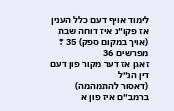לימוד אויף דעם כלל הענין אז פקו״נ איז דוחה שבת
(אויך במקום ספק) 35 ?
מפרשים 36
זאגן אז דער מקור פון דעם דין הנ״ל
(דאסור להתמהמה)
ברמב״ם איז פון א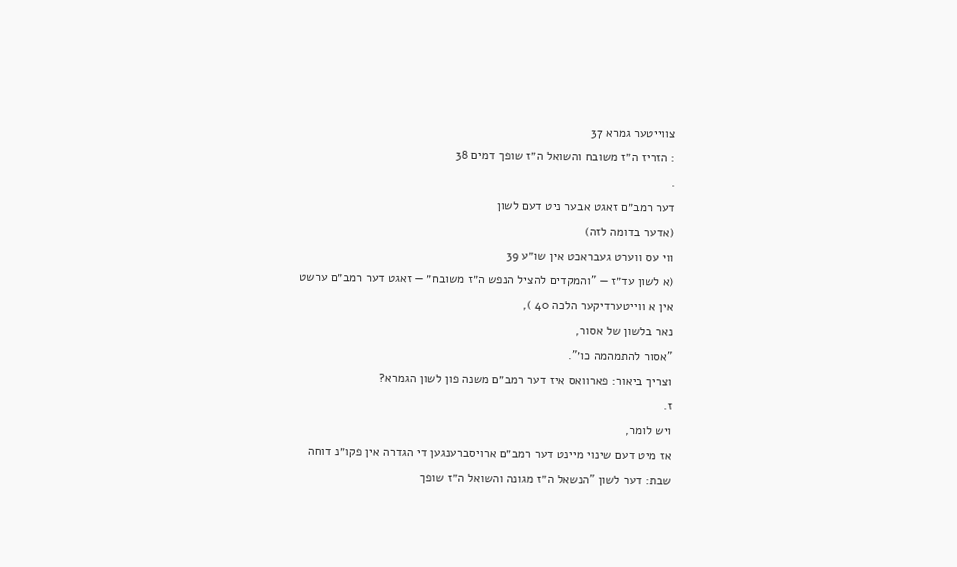צווייטער גמרא 37
: הזריז ה״ז משובח והשואל ה״ז שופך דמים 38
.
דער רמב״ם זאגט אבער ניט דעם לשון
(אדער בדומה לזה)
ווי עס ווערט געבראכט אין שו״ע 39
(א לשון עד״ז — "והמקדים להציל הנפש ה״ז משובח״ — זאגט דער רמב״ם ערשט אין א ווייטערדיקער הלכה 40 ),
נאר בלשון של אסור,
"אסור להתמהמה כו׳".
וצריך ביאור: פארוואס איז דער רמב״ם משנה פון לשון הגמרא?
ז.
ויש לומר,
אז מיט דעם שינוי מיינט דער רמב״ם ארויסברענגען די הגדרה אין פקו״נ דוחה שבת: דער לשון "הנשאל ה״ז מגונה והשואל ה״ז שופך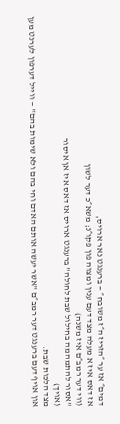דמים״ אז ער ״הזריז ה״ז משובח״ — ברענגט נאר ארויס,
אז דאס איז א מעלה מצד דעם ענין ומצוה פון פקו״נ; משא״כ דער לשון
(ווי דער רמב״ם איז משנה)
"אסור להתמהמה בחילול שבת לחולה" ברענגט ארויס אז דאס איז אן איסור
(אויך)
מצד הלכות שבת.
און אויף דעם ברענגט דער רמב״ם "אשר יעשה אותם האדם וחי בהם ולא שימות בהם" — ווייל דערפון לערנט מען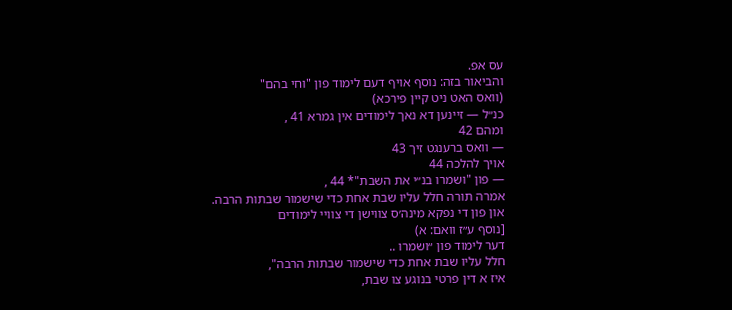עס אפ.
והביאור בזה: נוסף אויף דעם לימוד פון "וחי בהם"
(וואס האט ניט קיין פירכא)
כנ״ל — זיינען דא נאך לימודים אין גמרא 41 ,
ומהם 42
— וואס ברענגט זיך 43
אויך להלכה 44
— פון "ושמרו בנ״י את השבת"* 44 ,
אמרה תורה חלל עליו שבת אחת כדי שישמור שבתות הרבה.
און פון די נפקא מינה׳ס צווישן די צוויי לימודים
[נוסף ע״ז וואם: א)
דער לימוד פון ״ושמרו ..
חלל עליו שבת אחת כדי שישמור שבתות הרבה",
איז א דין פרטי בנוגע צו שבת,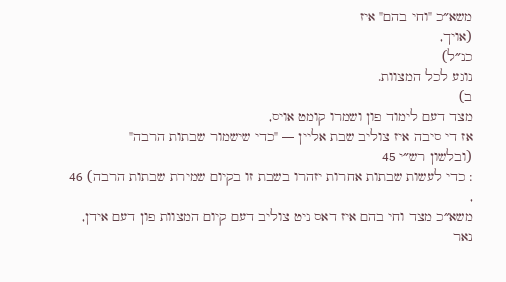משא״כ "וחי בהם" איז
(אויך,
כנ״ל)
נוגע לכל המצוות.
ב)
מצד דעם לימוד פון ושמרו קומט אויס,
אז די סיבה איז צוליב שבת אליין — "כדי שישמור שבתות הרבה"
(ובלשון רש״י 45
: כדי לעשות שבתות אחרות יזהרו בשבת זו בקיום שמירת שבתות הרבה) 46
,
משא״כ מצד וחי בהם איז דאס ניט צוליב דעם קיום המצוות פון דעם אידן,
נאר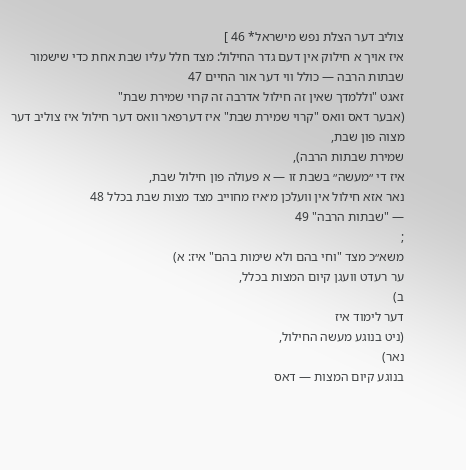צוליב דער הצלת נפש מישראל* 46 ]
איז אויך א חילוק אין דעם גדר החילול: מצד חלל עליו שבת אחת כדי שישמור שבתות הרבה — כולל ווי דער אור החיים 47
זאגט "וללמדך שאין זה חילול אדרבה זה קרוי שמירת שבת"
(אבער דאס וואס "קרוי שמירת שבת" איז דערפאר וואס דער חילול איז צוליב דער מצוה פון שבת,
שמירת שבתות הרבה),
איז די ״מעשה״ בשבת זו — א פעולה פון חילול שבת,
נאר אזא חילול אין וועלכן מ׳איז מחוייב מצד מצות שבת בכלל 48
— "שבתות הרבה" 49
;
משא״כ מצד "וחי בהם ולא שימות בהם" איז: א)
ער רעדט וועגן קיום המצות בכלל,
ב)
דער לימוד איז
(ניט בנוגע מעשה החילול,
נאר)
בנוגע קיום המצות — דאס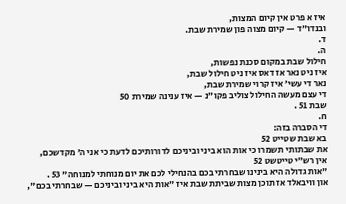איז א פרט אין קיום המצות,
ובנדו״ד — קיום מצוה פון שמירת שבת.
ד.
ה.
חילול שבת במקום סכנת נפשות,
איז ניט נאר אז דאס איז ניט חילול שבת,
נאר די עשי׳ איז קרוי שמירת שבת,
די עצם מעשה החילול צוליב פקו״נ — איז ענינה שמירת 50
שבת 51 .
ח.
די הסברה בזה:
בא שבת שטייט 52
את שבתותי תשמרו כי אות הוא ביני וביניכם לדורותיכם לדעת כי אני ה׳ מקדשכם,
אין רש״י טייטשט 52
"אות גדולה היא בינינו שבחרתי בכם בהנחילי לכם את יום מנוחתי למנוחה" 53 .
און וויבאלד אז תוכן מצות שביתת שבת איז ״אות היא ביני וביניכם — שבחרתי בכם",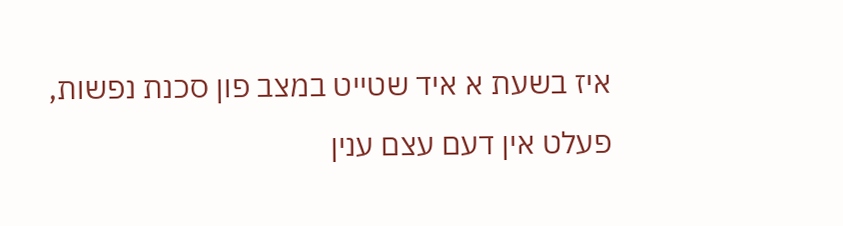איז בשעת א איד שטייט במצב פון סכנת נפשות,
פעלט אין דעם עצם ענין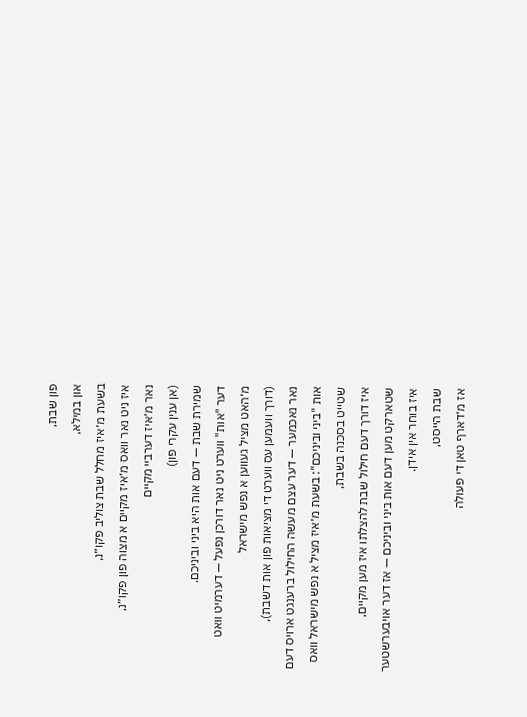פון שבת,
און במילא,
בשעת מ׳איז מחלל שבת צוליב פקו״נ,
איז ניט נאר וואס מ׳איז מקיים א מצוה פון פקו״נ,
נאר מ׳איז דערביי מקיים
(אן ענין עקרי פון)
שמירת שבת — דעם אות היא ביני וביניכם.
דער "אות" ווערט ניט נאר דורכן נפעל — דערמיט וואט מ׳האט מציל געווען א נפש מישראל
(דורך וועמען עס ווערט די מציאות פון אות דשבת),
נאר נאכמער — דער עצם מעשה החילול ברענגט ארויס דעם אות "ביני וביניכם": בשעת מ׳איז מציל א נפש מישראל וואס שטייט בסכנה בשבת,
איז דורך דעם חילול שבת להצלתו איז מען מקיים,
שטארקט מען דעם אות ביני וביניכם — אז דער אויבערשטער איז בוחר אין אידן.
שבת הייסט,
אז מ׳דארף טאן די פעולה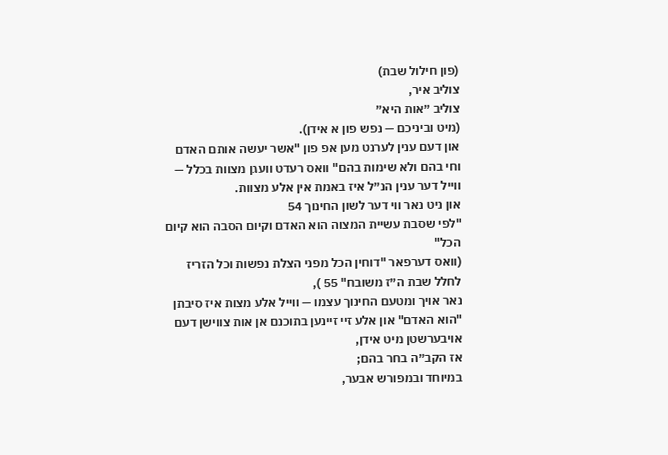(פון חילול שבת)
צוליב איר,
צוליב ״אות היא״
(מיט וביניכם — נפש פון א אידן).
און דעם ענין לערנט מען אפ פון "אשר יעשה אותם האדם וחי בהם ולא שימות בהם" וואס רעדט וועגן מצוות בכלל — ווייל דער ענין הנ״ל איז באמת אין אלע מצוות.
און ניט נאר ווי דער לשון החינוך 54
"לפי שסבת עשיית המצוה הוא האדם וקיום הסבה הוא קיום הכל"
(וואס דערפאר "דוחין הכל מפני הצלת נפשות וכל הזריז לחלל שבת ה״ז משובח" 55 ),
נאר אויך ומטעם החינוך עצמו — ווייל אלע מצות איז סיבתן "הוא האדם" און אלע זיי זיינען בתוכנם אן אות צווישן דעם אויבערשטן מיט אידן,
אז הקב״ה בחר בהם;
במיוחד ובמפורש אבער,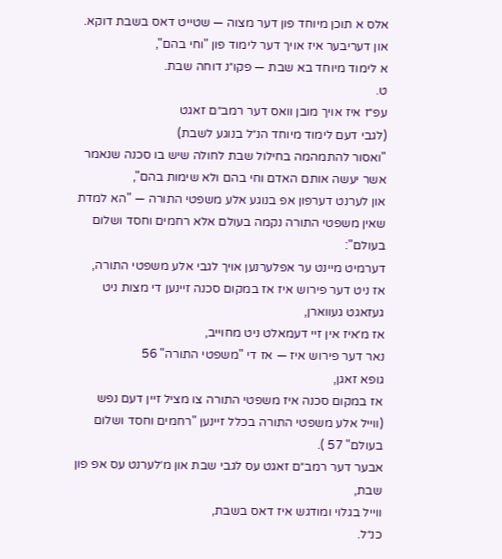אלס א תוכן מיוחד פון דער מצוה — שטייט דאס בשבת דוקא.
און דעריבער איז אויך דער לימוד פון "וחי בהם",
א לימוד מיוחד בא שבת — פקו״נ דוחה שבת.
ט.
עפ״ז איז אויך מובן וואס דער רמב״ם זאגט
(לגבי דעם לימוד מיוחד הנ״ל בנוגע לשבת)
"ואסור להתמהמה בחילול שבת לחולה שיש בו סכנה שנאמר אשר יעשה אותם האדם וחי בהם ולא שימות בהם",
און לערנט דערפון אפ בנוגע אלע משפטי התורה — "הא למדת שאין משפטי התורה נקמה בעולם אלא רחמים וחסד ושלום בעולם":
דערמיט מיינט ער אפלערנען אויך לגבי אלע משפטי התורה,
אז ניט דער פירוש איז אז במקום סכנה זיינען די מצות ניט געזאגט געווארן,
אז מ׳איז אין זיי דעמאלט ניט מחוייב,
נאר דער פירוש איז — אז די "משפטי התורה" 56
גופא זאגן,
אז במקום סכנה איז משפטי התורה צו מציל זיין דעם נפש
(ווייל אלע משפטי התורה בכלל זיינען "רחמים וחסד ושלום בעולם" 57 ).
אבער דער רמב״ם זאגט עס לגבי שבת און מ׳לערנט עס אפ פון שבת,
ווייל בגלוי ומודגש איז דאס בשבת,
כנ״ל.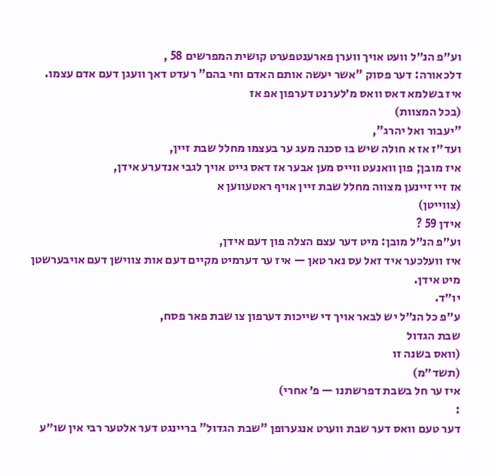וע״פ הנ״ל וועט אויך ווערן פארענטפערט קושית המפרשים 58 ,
דלכאורה: דער פסוק "אשר יעשה אותם האדם וחי בהם" רעדט דאך וועגן דעם אדם עצמו.
איז בשלמא דאס וואס מ׳לערנט דערפון אפ אז
(בכל המצוות)
"יעבור ואל יהרג",
ועד״ז אז א חולה שיש בו סכנה מעג ער בעצמו מחלל שבת זיין,
איז מובן; פון וואנעט ווייס מען אבער אז דאס גייט אויך לגבי אנדערע אידן,
אז זיי זיינען מצווה מחלל שבת זיין אויף ראטעווען א
(צווייטן)
אידן 59 ?
וע״פ הנ״ל מובן: מיט דער עצם הצלה פון דעם אידן,
איז וועלכער איד זאל עס נאר טאן — איז ער דערמיט מקיים דעם אות צווישן דעם אויבערשטן מיט אידן.
יו״ד.
ע״פ כל הנ״ל יש לבאר אויך די שייכות דערפון צו שבת פאר פסח,
שבת הגדול
(וואס בשנה זו
(תשד״מ)
איז ער חל בשבת דפרשתנו — פ׳ אחרי)
:
דער טעם וואס דער שבת ווערט אנגערופן "שבת הגדול" בריינגט דער אלטער רבי אין שו״ע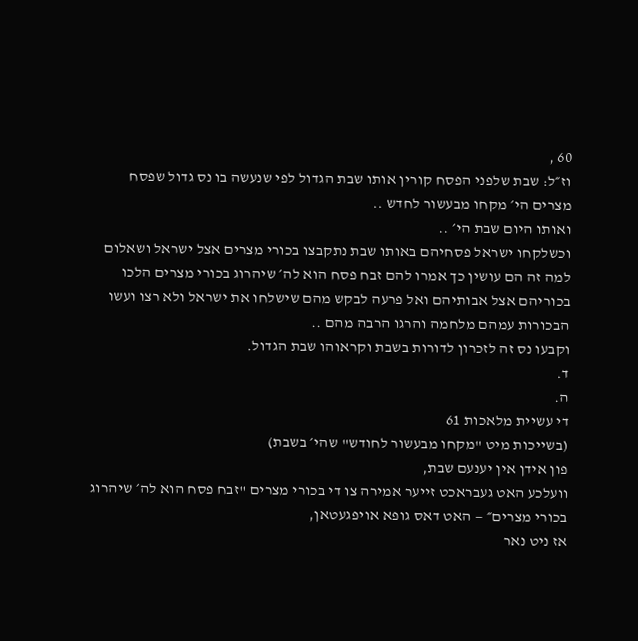60 ,
וז״ל: שבת שלפני הפסח קורין אותו שבת הגדול לפי שנעשה בו נס גדול שפסח מצרים הי׳ מקחו מבעשור לחדש ..
ואותו היום שבת הי׳ ..
וכשלקחו ישראל פסחיהם באותו שבת נתקבצו בכורי מצרים אצל ישראל ושאלום למה זה הם עושין כך אמרו להם זבח פסח הוא לה׳ שיהרוג בכורי מצרים הלכו בכוריהם אצל אבותיהם ואל פרעה לבקש מהם שישלחו את ישראל ולא רצו ועשו הבכורות עמהם מלחמה והרגו הרבה מהם ..
וקבעו נס זה לזכרון לדורות בשבת וקראוהו שבת הגדול.
ד.
ה.
די עשיית מלאכות 61
(בשייכות מיט "מקחו מבעשור לחודש" שהי׳ בשבת)
פון אידן אין יענעם שבת,
וועלכע האט געבראכט זייער אמירה צו די בכורי מצרים "זבח פסח הוא לה׳ שיהרוג בכורי מצרים״ — האט דאס גופא אויפגעטאן,
אז ניט נאר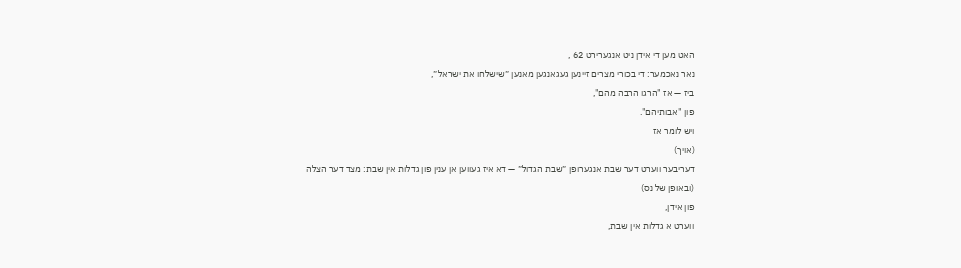האט מען די אידן ניט אנגערירט 62 ,
נאר נאכמער: די בכורי מצרים זיינען געגאנגען מאנען ״שישלחו את ישראל״,
ביז — אז "הרגו הרבה מהם",
פון "אבותיהם".
ויש לומר אז
(אויך)
דעריבער ווערט דער שבת אנגערופן ״שבת הגדול״ — דא איז געווען אן ענין פון גדלות אין שבת: מצד דער הצלה
(ובאופן של נס)
פון אידן,
ווערט א גדלות אין שבת,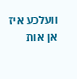וועלכע איז אן אות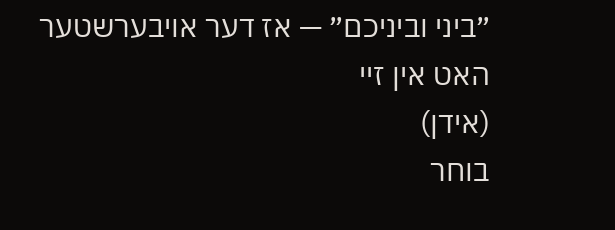״ביני וביניכם״ — אז דער אויבערשטער האט אין זיי
(אידן)
בוחר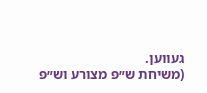געווען.
(משיחת ש״פ מצורע וש״פ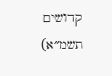קדושים תשמ״א)